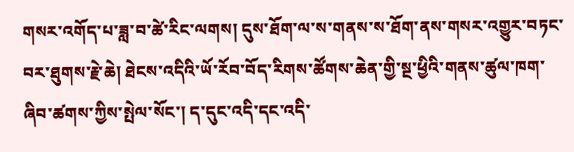གསར་འགོད་པ་ཟླ་བ་ཚེ་རིང་ལགས། དུས་ཐོག་ལ་ས་གནས་ས་ཐོག་ནས་གསར་འགྱུར་བཏང་བར་ཐུགས་རྗེ་ཆེ། ཐེངས་འདིའི་ཡོ་རོབ་བོད་རིགས་ཚོགས་ཆེན་གྱི་སྔ་ཕྱིའི་གནས་ཚུལ་ཁག་ཞིབ་ཚགས་ཀྱིས་སྤེལ་སོང་། ད་དུང་འདི་དང་འདི་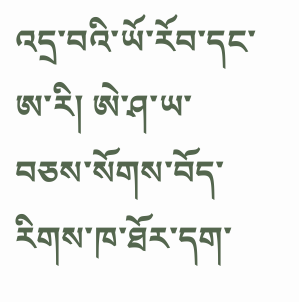འདྲ་བའི་ཡོ་རོབ་དང་ཨ་རི། ཨེ་ཤ་ཡ་བཅས་སོགས་བོད་རིགས་ཁ་ཐོར་དག་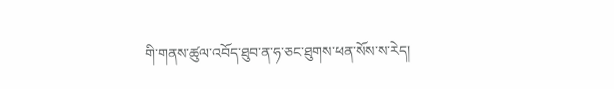གི་གནས་ཚུལ་འབོད་ཐུབ་ན་ཧ་ཅང་ཐུགས་ཕན་སོས་ས་རེད།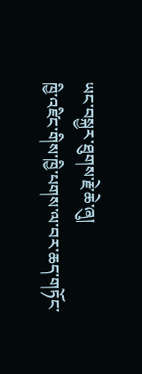ཡང་བསྐྱར་ཐུགས་རྗེ་ཆེ་ཞུ།
ཁྱི་འཛིང་གིས་ཁྱི་པགས་ལ་བར་ཆད་གཏོང་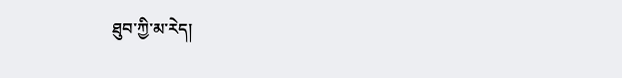ཐུབ་ཀྱི་མ་རེད།